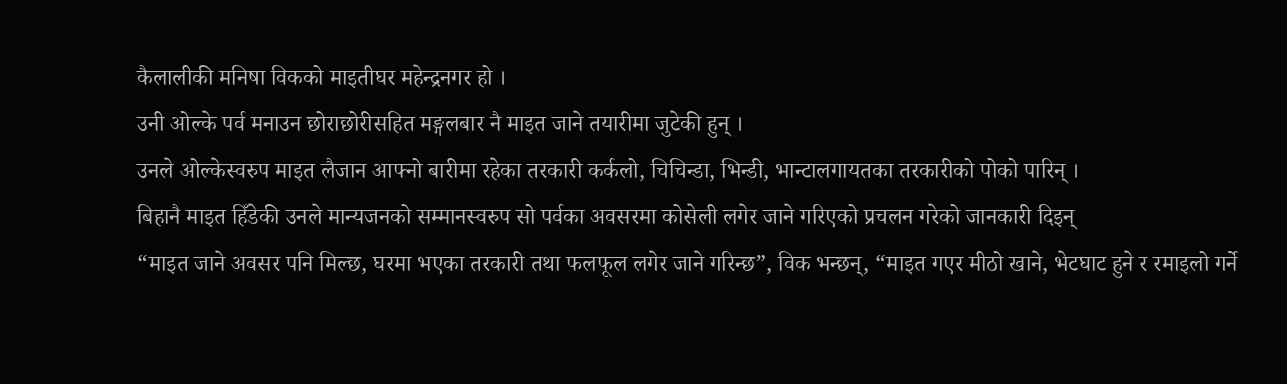कैलालीकी मनिषा विकको माइतीघर महेन्द्रनगर हो ।
उनी ओल्के पर्व मनाउन छोराछोरीसहित मङ्गलबार नै माइत जाने तयारीमा जुटेकी हुन् ।
उनले ओल्केस्वरुप माइत लैजान आफ्नो बारीमा रहेका तरकारी कर्कलो, चिचिन्डा, भिन्डी, भान्टालगायतका तरकारीको पोको पारिन् ।
बिहानै माइत हिँडेकी उनले मान्यजनको सम्मानस्वरुप सो पर्वका अवसरमा कोसेली लगेर जाने गरिएको प्रचलन गरेको जानकारी दिइन्
“माइत जाने अवसर पनि मिल्छ, घरमा भएका तरकारी तथा फलफूल लगेर जाने गरिन्छ”, विक भन्छन्, “माइत गएर मीठो खाने, भेटघाट हुने र रमाइलो गर्ने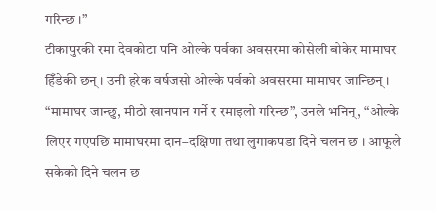गरिन्छ ।”
टीकापुरकी रमा देवकोटा पनि ओल्के पर्वका अवसरमा कोसेली बोकेर मामाघर हिँडेकी छन् । उनी हरेक वर्षजसो ओल्के पर्वको अवसरमा मामाघर जान्छिन् ।
“मामाघर जान्छु, मीठो खानपान गर्ने र रमाइलो गरिन्छ”, उनले भनिन्, “ओल्के लिएर गएपछि मामाघरमा दान–दक्षिणा तथा लुगाकपडा दिने चलन छ । आफूले सकेको दिने चलन छ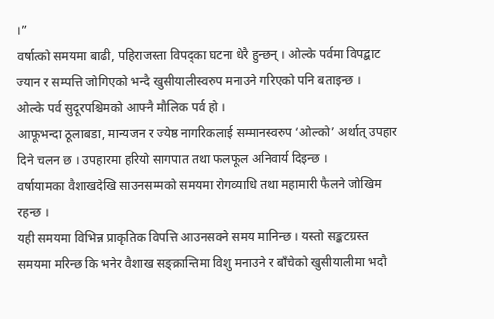।”
वर्षात्को समयमा बाढी, पहिराजस्ता विपद्का घटना धेरै हुन्छन् । ओल्के पर्वमा विपद्बाट ज्यान र सम्पत्ति जोगिएको भन्दै खुसीयालीस्वरुप मनाउने गरिएको पनि बताइन्छ ।
ओल्के पर्व सुदूरपश्चिमको आफ्नै मौलिक पर्व हो ।
आफूभन्दा ठूलाबडा, मान्यजन र ज्येष्ठ नागरिकलाई सम्मानस्वरुप ‘ओल्को’ अर्थात् उपहार दिने चलन छ । उपहारमा हरियो सागपात तथा फलफूल अनिवार्य दिइन्छ ।
वर्षायामका वैशाखदेखि साउनसम्मको समयमा रोगव्याधि तथा महामारी फैलने जोखिम रहन्छ ।
यही समयमा विभिन्न प्राकृतिक विपत्ति आउनसक्ने समय मानिन्छ । यस्तो सङ्कटग्रस्त समयमा मरिन्छ कि भनेर वैशाख सङ्क्रान्तिमा विशु मनाउने र बाँचेको खुसीयालीमा भदौ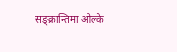सङ्क्रान्तिमा ओल्के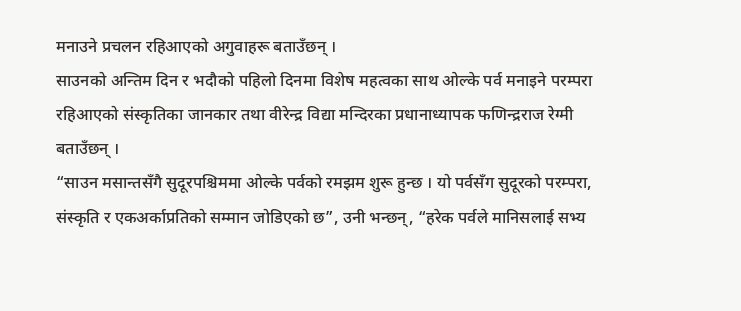मनाउने प्रचलन रहिआएको अगुवाहरू बताउँछन् ।
साउनको अन्तिम दिन र भदौको पहिलो दिनमा विशेष महत्वका साथ ओल्के पर्व मनाइने परम्परा रहिआएको संस्कृतिका जानकार तथा वीरेन्द्र विद्या मन्दिरका प्रधानाध्यापक फणिन्द्रराज रेग्मी बताउँछन् ।
“साउन मसान्तसँगै सुदूरपश्चिममा ओल्के पर्वको रमझम शुरू हुन्छ । यो पर्वसँग सुदूरको परम्परा, संस्कृति र एकअर्काप्रतिको सम्मान जोडिएको छ”, उनी भन्छन्, “हरेक पर्वले मानिसलाई सभ्य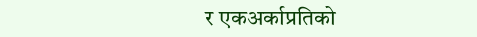र एकअर्काप्रतिको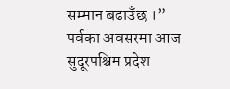सम्मान बढाउँछ ।”
पर्वका अवसरमा आज सुदूरपश्चिम प्रदेश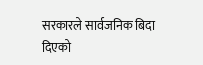सरकारले सार्वजनिक बिदा दिएको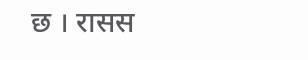छ । रासस